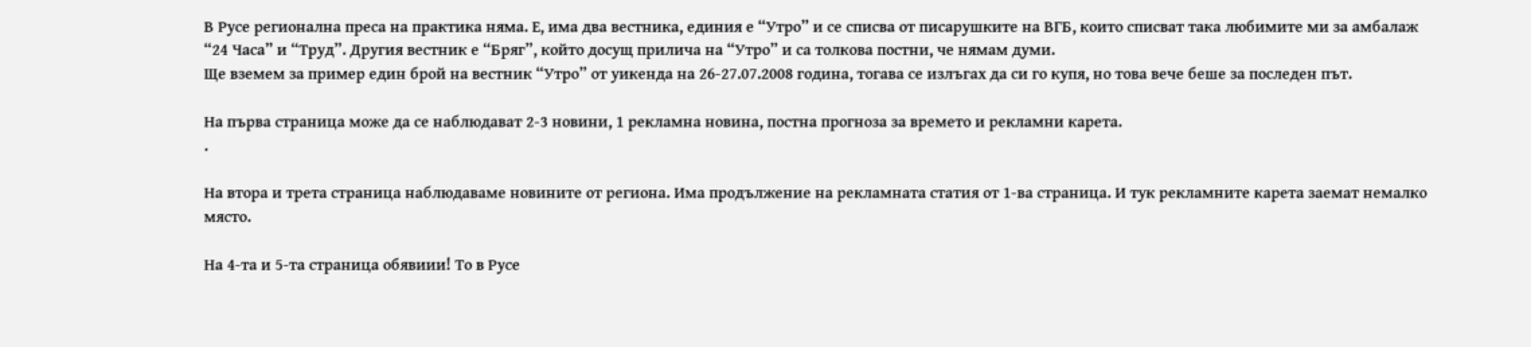В Русе регионална преса на практика няма. Е, има два вестника, единия е “Утро” и се списва от писарушките на ВГБ, които списват така любимите ми за амбалаж “24 Часа” и “Труд”. Другия вестник е “Бряг”, който досущ прилича на “Утро” и са толкова постни, че нямам думи.
Ще вземем за пример един брой на вестник “Утро” от уикенда на 26-27.07.2008 година, тогава се излъгах да си го купя, но това вече беше за последен път.

На първа страница може да се наблюдават 2-3 новини, 1 рекламна новина, постна прогноза за времето и рекламни карета.
.

На втора и трета страница наблюдаваме новините от региона. Има продължение на рекламната статия от 1-ва страница. И тук рекламните карета заемат немалко място.

На 4-та и 5-та страница обявиии! То в Русе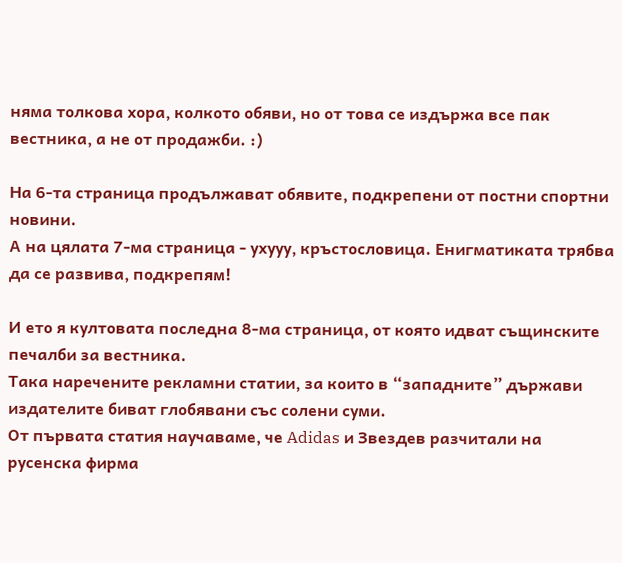няма толкова хора, колкото обяви, но от това се издържа все пак вестника, а не от продажби. :)

На 6-та страница продължават обявите, подкрепени от постни спортни новини.
А на цялата 7-ма страница - ухууу, кръстословица. Енигматиката трябва да се развива, подкрепям!

И ето я култовата последна 8-ма страница, от която идват същинските печалби за вестника.
Така наречените рекламни статии, за които в “западните” държави издателите биват глобявани със солени суми.
От първата статия научаваме, че Adidas и Звездев разчитали на русенска фирма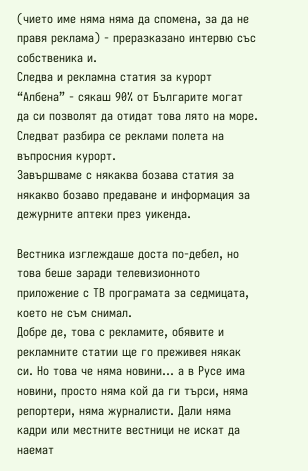(чието име няма няма да спомена, за да не правя реклама) - преразказано интервю със собственика и.
Следва и рекламна статия за курорт “Албена” - сякаш 90% от Българите могат да си позволят да отидат това лято на море. Следват разбира се реклами полета на въпросния курорт.
Завършваме с някаква бозава статия за някакво бозаво предаване и информация за дежурните аптеки през уикенда.

Вестника изглеждаше доста по-дебел, но това беше заради телевизионното приложение с ТВ програмата за седмицата, което не съм снимал.
Добре де, това с рекламите, обявите и рекламните статии ще го преживея някак си. Но това че няма новини… а в Русе има новини, просто няма кой да ги търси, няма репортери, няма журналисти. Дали няма кадри или местните вестници не искат да наемат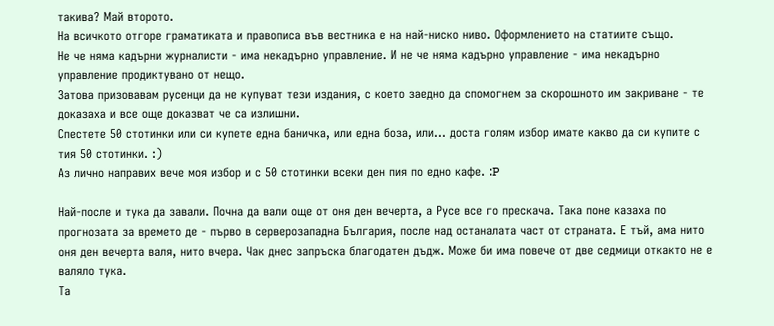такива? Май второто.
На всичкото отгоре граматиката и правописа във вестника е на най-ниско ниво. Оформлението на статиите също.
Не че няма кадърни журналисти - има некадърно управление. И не че няма кадърно управление - има некадърно управление продиктувано от нещо.
Затова призовавам русенци да не купуват тези издания, с което заедно да спомогнем за скорошното им закриване - те доказаха и все още доказват че са излишни.
Спестете 50 стотинки или си купете една баничка, или една боза, или… доста голям избор имате какво да си купите с тия 50 стотинки. :)
Аз лично направих вече моя избор и с 50 стотинки всеки ден пия по едно кафе. :P

Най-после и тука да завали. Почна да вали още от оня ден вечерта, а Русе все го прескача. Така поне казаха по прогнозата за времето де - първо в серверозападна България, после над останалата част от страната. Е тъй, ама нито оня ден вечерта валя, нито вчера. Чак днес запръска благодатен дъдж. Може би има повече от две седмици откакто не е валяло тука.
Та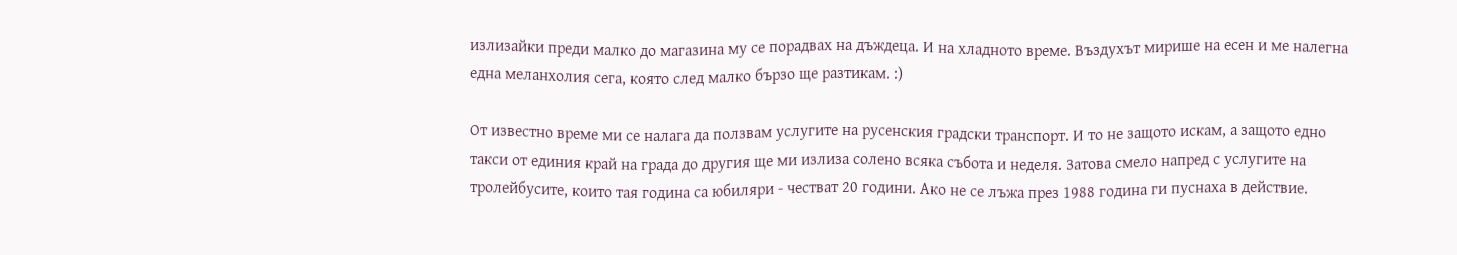излизайки преди малко до магазина му се порадвах на дъждеца. И на хладното време. Въздухът мирише на есен и ме налегна една меланхолия сега, която след малко бързо ще разтикам. :)

От известно време ми се налага да ползвам услугите на русенския градски транспорт. И то не защото искам, а защото едно такси от единия край на града до другия ще ми излиза солено всяка събота и неделя. Затова смело напред с услугите на тролейбусите, които тая година са юбиляри - честват 20 години. Ако не се лъжа през 1988 година ги пуснаха в действие.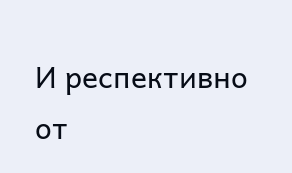И респективно от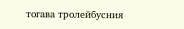тогава тролейбусния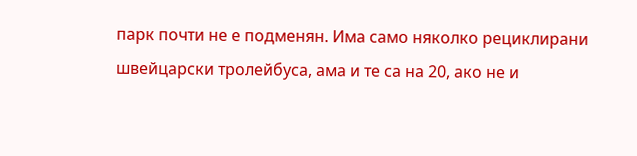парк почти не е подменян. Има само няколко рециклирани швейцарски тролейбуса, ама и те са на 20, ако не и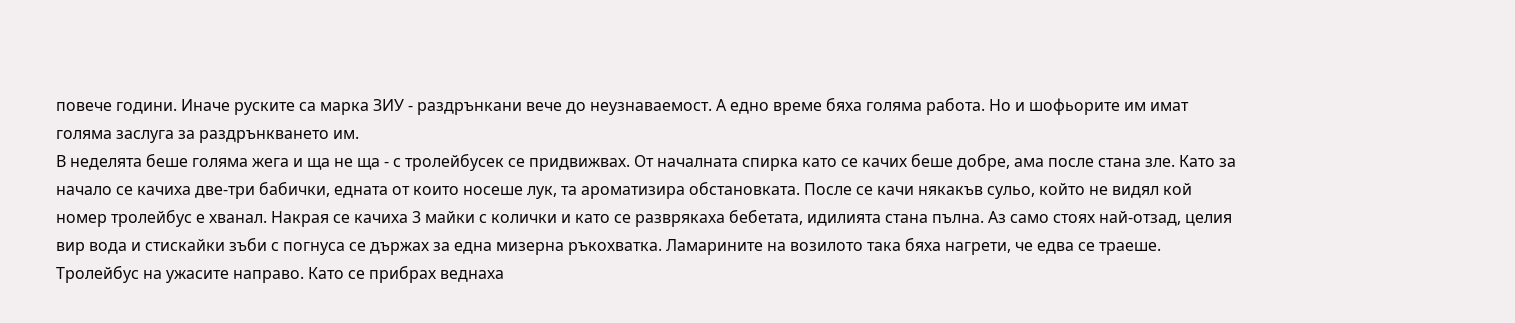повече години. Иначе руските са марка ЗИУ - раздрънкани вече до неузнаваемост. А едно време бяха голяма работа. Но и шофьорите им имат голяма заслуга за раздрънкването им.
В неделята беше голяма жега и ща не ща - с тролейбусек се придвижвах. От началната спирка като се качих беше добре, ама после стана зле. Като за начало се качиха две-три бабички, едната от които носеше лук, та ароматизира обстановката. После се качи някакъв сульо, който не видял кой номер тролейбус е хванал. Накрая се качиха 3 майки с колички и като се разврякаха бебетата, идилията стана пълна. Аз само стоях най-отзад, целия вир вода и стискайки зъби с погнуса се държах за една мизерна ръкохватка. Ламарините на возилото така бяха нагрети, че едва се траеше. Тролейбус на ужасите направо. Като се прибрах веднаха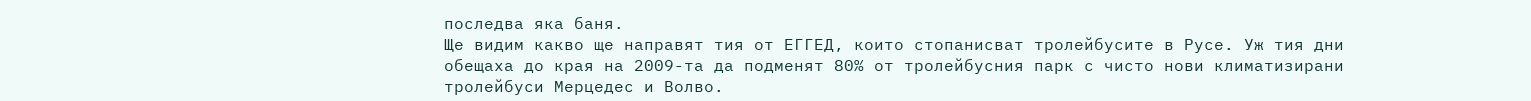последва яка баня.
Ще видим какво ще направят тия от ЕГГЕД, които стопанисват тролейбусите в Русе. Уж тия дни обещаха до края на 2009-та да подменят 80% от тролейбусния парк с чисто нови климатизирани тролейбуси Мерцедес и Волво.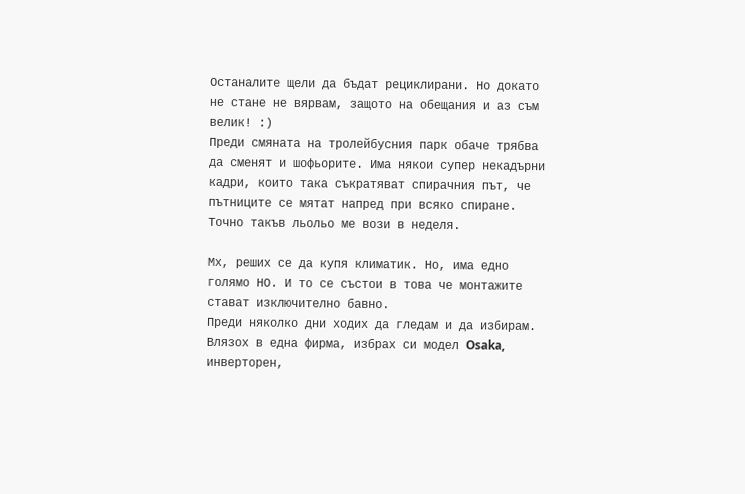Останалите щели да бъдат рециклирани. Но докато не стане не вярвам, защото на обещания и аз съм велик! :)
Преди смяната на тролейбусния парк обаче трябва да сменят и шофьорите. Има някои супер некадърни кадри, които така съкратяват спирачния път, че пътниците се мятат напред при всяко спиране. Точно такъв льольо ме вози в неделя.

Мх, реших се да купя климатик. Но, има едно голямо НО. И то се състои в това че монтажите стават изключително бавно.
Преди няколко дни ходих да гледам и да избирам. Влязох в една фирма, избрах си модел Osaka, инверторен,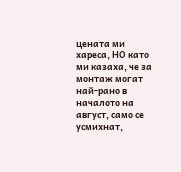цената ми хареса, НО като ми казаха, че за монтаж могат най-рано в началото на август, само се усмихнат,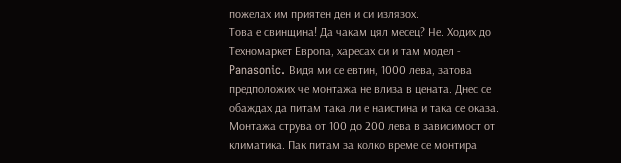пожелах им приятен ден и си излязох.
Това е свинщина! Да чакам цял месец? Не. Ходих до Техномаркет Европа, харесах си и там модел - Panasonic. Видя ми се евтин, 1000 лева, затова предположих че монтажа не влиза в цената. Днес се обаждах да питам така ли е наистина и така се оказа. Монтажа струва от 100 до 200 лева в зависимост от климатика. Пак питам за колко време се монтира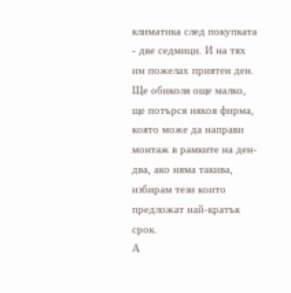климатика след покупката - две седмици. И на тях им пожелах приятен ден.
Ще обиколя още малко, ще потърся някоя фирма, която може да направи монтаж в рамките на ден-два, ако няма такива, избирам тези които предложат най-кратък срок.
А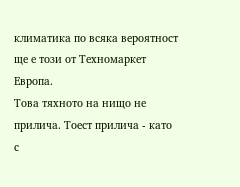климатика по всяка вероятност ще е този от Техномаркет Европа.
Това тяхното на нищо не прилича. Тоест прилича - като с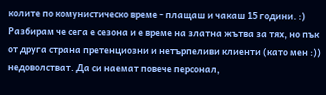колите по комунистическо време - плащаш и чакаш 15 години. :)
Разбирам че сега е сезона и е време на златна жътва за тях, но пък от друга страна претенциозни и нетърпеливи клиенти (като мен :)) недоволстват. Да си наемат повече персонал,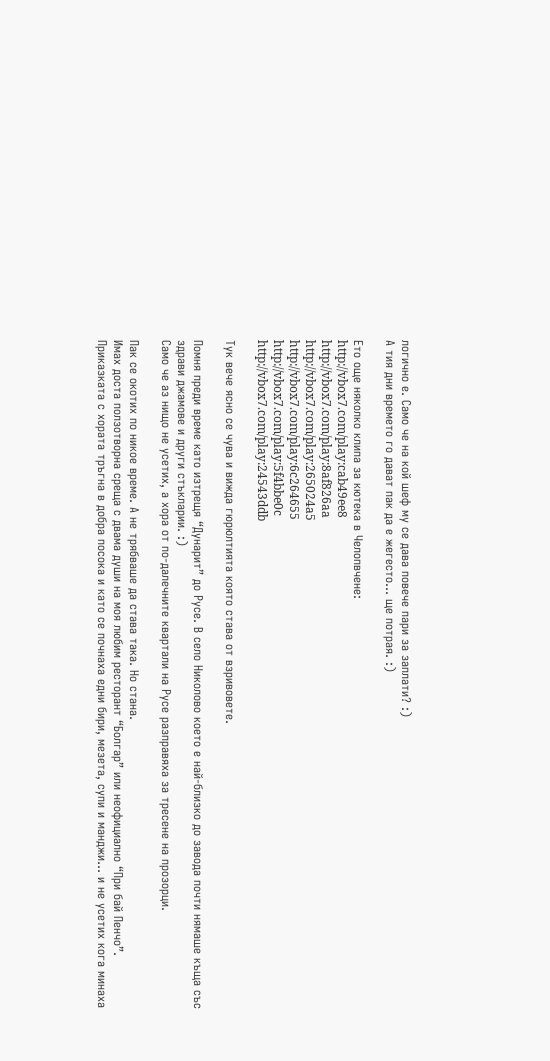логично е. Само че на кой шеф му се дава повече пари за заплати? :)
А тия дни времето го дават пак да е жегесто… ще потрая. :)

Ето още няколко клипа за кютека в Челопвчене:
http://vbox7.com/play:cab49ee8
http://vbox7.com/play:8af826aa
http://vbox7.com/play:265024a5
http://vbox7.com/play:6c264655
http://vbox7.com/play:5f4bbe0c
http://vbox7.com/play:24543ddb

Тук вече ясно се чува и вижда гюрюлтията която става от взривовете.

Помня преди време като изтрещя “Дунарит” до Русе. В село Николово което е най-близко до завода почти нямаше къща със здрави джамове и други стъкларии. :)
Само че аз нищо не усетих, а хора от по-далечните квартали на Русе разправяха за тресене на прозорци.

Пак се окотих по никое време. А не трябваше да става така. Но стана.
Имах доста ползотворна среща с двама души на моя любим ресторант “Болгар” или неофициално “При бай Пенчо”.
Приказката с хората тръгна в добра посока и като се почнаха едни бири, мезета, супи и манджи… и не усетих кога минаха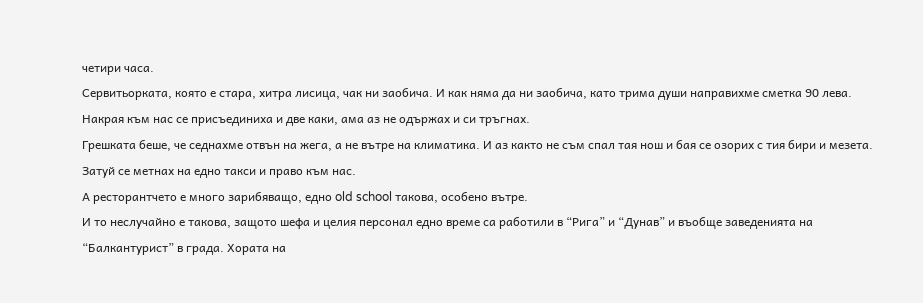четири часа.
Сервитьорката, която е стара, хитра лисица, чак ни заобича. И как няма да ни заобича, като трима души направихме сметка 90 лева.
Накрая към нас се присъединиха и две каки, ама аз не одържах и си тръгнах.
Грешката беше, че седнахме отвън на жега, а не вътре на климатика. И аз както не съм спал тая нош и бая се озорих с тия бири и мезета.
Затуй се метнах на едно такси и право към нас.
А ресторантчето е много зарибяващо, едно old school такова, особено вътре.
И то неслучайно е такова, защото шефа и целия персонал едно време са работили в “Рига” и “Дунав” и въобще заведенията на “Балкантурист” в града. Хората на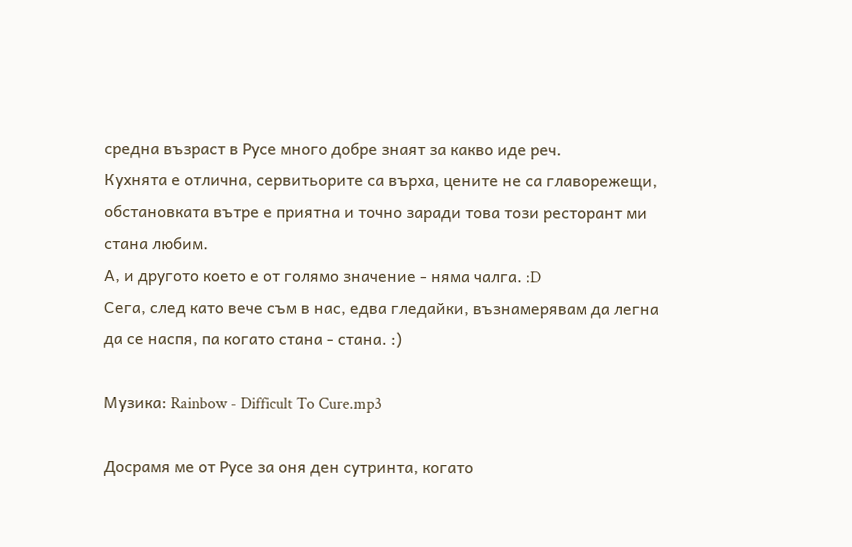средна възраст в Русе много добре знаят за какво иде реч.
Кухнята е отлична, сервитьорите са върха, цените не са главорежещи, обстановката вътре е приятна и точно заради това този ресторант ми стана любим.
А, и другото което е от голямо значение - няма чалга. :D
Сега, след като вече съм в нас, едва гледайки, възнамерявам да легна да се наспя, па когато стана - стана. :)

Музика: Rainbow - Difficult To Cure.mp3

Досрамя ме от Русе за оня ден сутринта, когато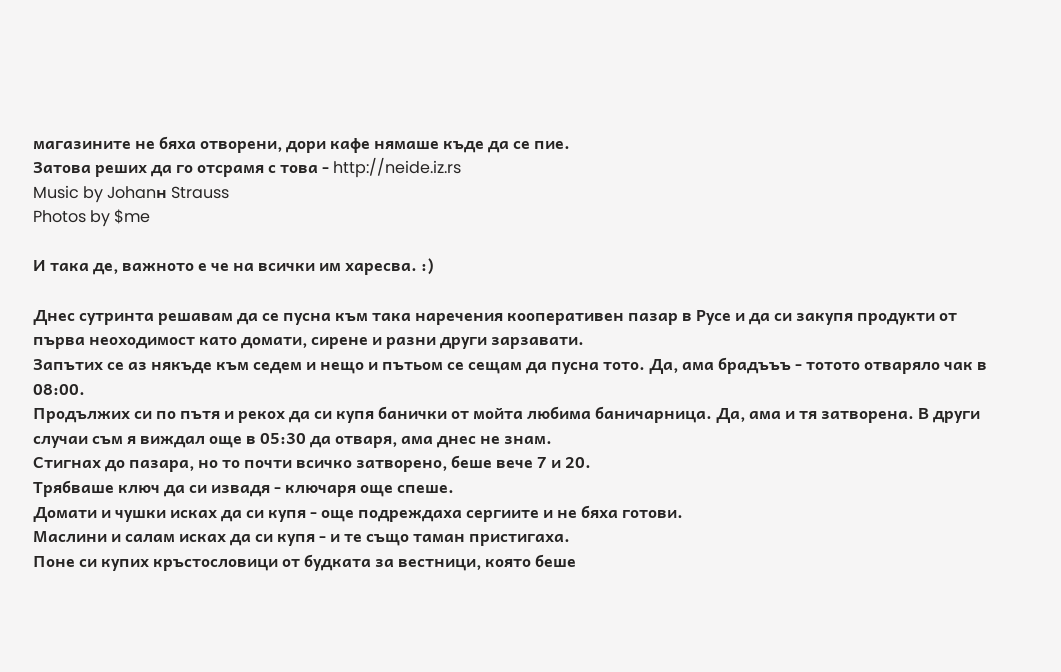магазините не бяха отворени, дори кафе нямаше къде да се пие.
Затова реших да го отсрамя с това - http://neide.iz.rs
Music by Johanн Strauss
Photos by $me

И така де, важното е че на всички им харесва. :)

Днес сутринта решавам да се пусна към така наречения кооперативен пазар в Русе и да си закупя продукти от първа неоходимост като домати, сирене и разни други зарзавати.
Запътих се аз някъде към седем и нещо и пътьом се сещам да пусна тото. Да, ама брадъъъ - тотото отваряло чак в 08:00.
Продължих си по пътя и рекох да си купя банички от мойта любима баничарница. Да, ама и тя затворена. В други случаи съм я виждал още в 05:30 да отваря, ама днес не знам.
Стигнах до пазара, но то почти всичко затворено, беше вече 7 и 20.
Трябваше ключ да си извадя - ключаря още спеше.
Домати и чушки исках да си купя - още подреждаха сергиите и не бяха готови.
Маслини и салам исках да си купя - и те също таман пристигаха.
Поне си купих кръстословици от будката за вестници, която беше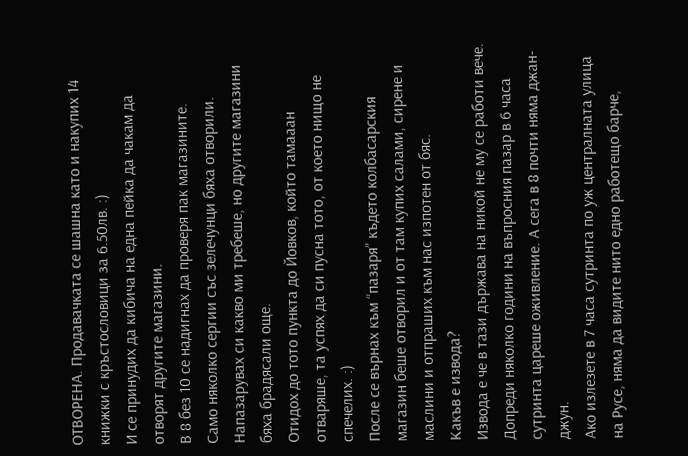ОТВОРЕНА. Продавачката се шашна като и накупих 14 книжки с кръстословици за 6.50лв. :)
И се принудих да кибича на една пейка да чакам да отворят другите магазини.
В 8 без 10 се надигнах да проверя пак магазините.
Само няколко сергии със зелечунци бяха отворили. Напазарувах си какво ми требеше, но другите магазини бяха брадясали още.
Отидох до тото пункта до Йовков, който тамааан отваряше, та успях да си пусна тото, от което нищо не спечелих. :)
После се върнах към “пазаря” където колбасарския магазин беше отворил и от там купих салами, сирене и маслини и отпраших към нас изпотен от бяс.
Какъв е извода?
Извода е че в тази държава на никой не му се работи вече. Допреди няколко години на въпросния пазар в 6 часа сутринта цареше оживление. А сега в 8 почти няма джан-джун.
Ако излезете в 7 часа сутринта по уж централната улица на Русе, няма да видите нито едно работещо барче,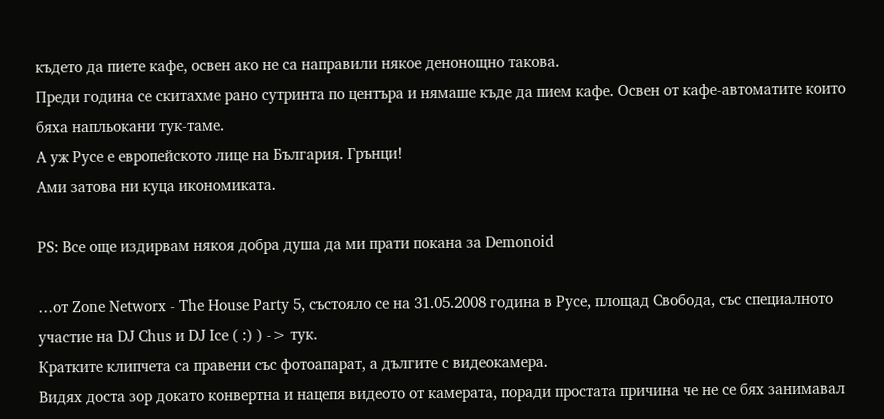където да пиете кафе, освен ако не са направили някое денонощно такова.
Преди година се скитахме рано сутринта по центъра и нямаше къде да пием кафе. Освен от кафе-автоматите които бяха напльокани тук-таме.
А уж Русе е европейското лице на България. Грънци!
Ами затова ни куца икономиката.

PS: Все още издирвам някоя добра душа да ми прати покана за Demonoid

…от Zone Networx - The House Party 5, състояло се на 31.05.2008 година в Русе, площад Свобода, със специалното участие на DJ Chus и DJ Ice ( :) ) -> тук.
Кратките клипчета са правени със фотоапарат, а дългите с видеокамера.
Видях доста зор докато конвертна и нацепя видеото от камерата, поради простата причина че не се бях занимавал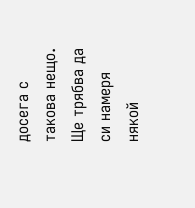досега с такова нещо. Ще трябва да си намеря някой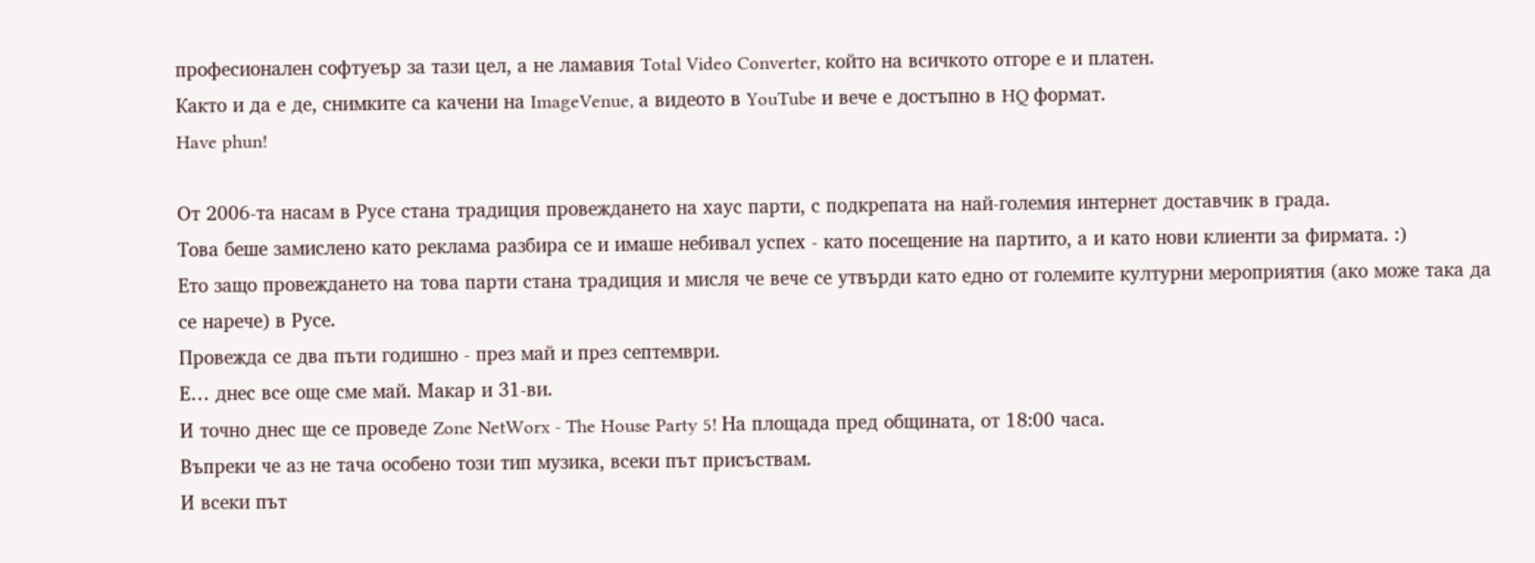професионален софтуеър за тази цел, а не ламавия Total Video Converter, който на всичкото отгоре е и платен.
Както и да е де, снимките са качени на ImageVenue, а видеото в YouTube и вече е достъпно в HQ формат.
Have phun!

От 2006-та насам в Русе стана традиция провеждането на хаус парти, с подкрепата на най-големия интернет доставчик в града.
Това беше замислено като реклама разбира се и имаше небивал успех - като посещение на партито, а и като нови клиенти за фирмата. :)
Ето защо провеждането на това парти стана традиция и мисля че вече се утвърди като едно от големите културни мероприятия (ако може така да се нарече) в Русе.
Провежда се два пъти годишно - през май и през септември.
Е… днес все още сме май. Макар и 31-ви.
И точно днес ще се проведе Zone NetWorx - The House Party 5! На площада пред общината, от 18:00 часа.
Въпреки че аз не тача особено този тип музика, всеки път присъствам.
И всеки път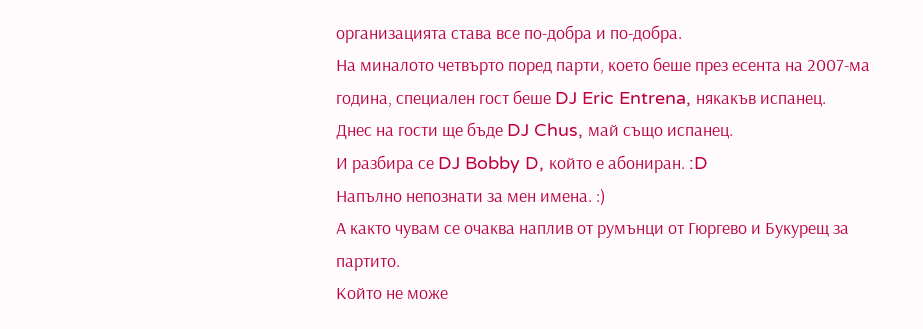организацията става все по-добра и по-добра.
На миналото четвърто поред парти, което беше през есента на 2007-ма година, специален гост беше DJ Eric Entrena, някакъв испанец.
Днес на гости ще бъде DJ Chus, май също испанец.
И разбира се DJ Bobby D, който е абониран. :D
Напълно непознати за мен имена. :)
А както чувам се очаква наплив от румънци от Гюргево и Букурещ за партито.
Който не може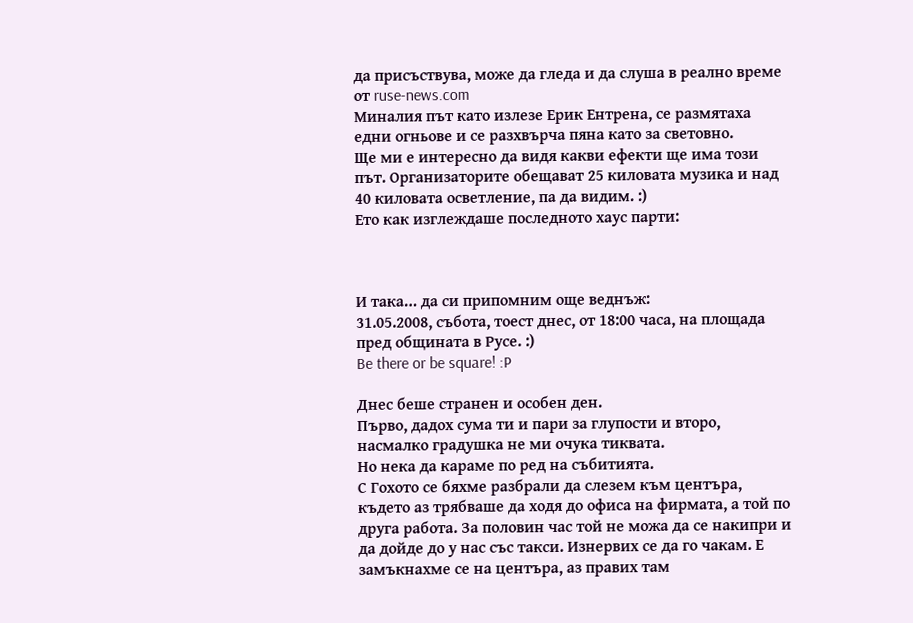да присъствува, може да гледа и да слуша в реално време от ruse-news.com
Миналия път като излезе Ерик Ентрена, се размятаха едни огньове и се разхвърча пяна като за световно.
Ще ми е интересно да видя какви ефекти ще има този път. Организаторите обещават 25 киловата музика и над 40 киловата осветление, па да видим. :)
Ето как изглеждаше последното хаус парти:



И така… да си припомним още веднъж:
31.05.2008, събота, тоест днес, от 18:00 часа, на площада пред общината в Русе. :)
Be there or be square! :P

Днес беше странен и особен ден.
Първо, дадох сума ти и пари за глупости и второ, насмалко градушка не ми очука тиквата.
Но нека да караме по ред на събитията.
С Гохото се бяхме разбрали да слезем към центъра, където аз трябваше да ходя до офиса на фирмата, а той по друга работа. За половин час той не можа да се накипри и да дойде до у нас със такси. Изнервих се да го чакам. Е замъкнахме се на центъра, аз правих там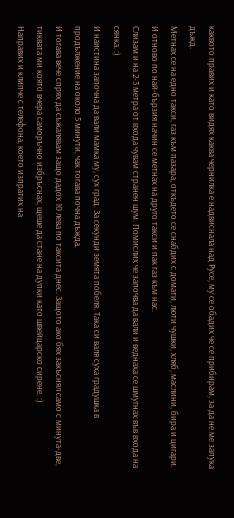каквото правих и като видях каква чернилка е надвиснала над Русе, му се обадих че се прибирам, за да не ме запука дъжд.
Метнах се на едно такси, газ към пазара, откъдето се снабдих с домати, люти чушки, хляб, маслини, бира и цигари. И отново по най-бързия начин се метнах на друго такси и пак газ към нас.
Слизам и на 2-3 метра от входа чувам странен шум. Помислих че започва да вали и веднаха се шмугнах във входа на сянка. :)
И наистина започна да вали мамка му, сух град. За секунди земята побеля. Така си валя суха градушка в продължение на около 5 минути, чак тогава почна дъжда.
И тогава вече спрях да съжалявам защо дадох 10 лева по таксита днес. Защото ако бях закъснял само с минута-две, тиквата ми която вчера саморъчно избръснах, щеше да стане на дупки като швейцарско сирене. :)
Направих и клипче с телефона, което изпратих на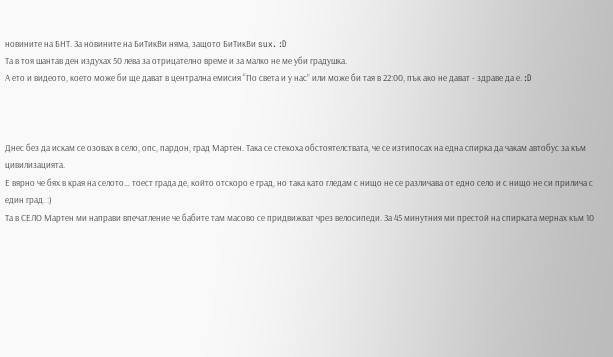новините на БНТ. За новините на БиТикВи няма, защото БиТикВи sux. :D
Та в тоя шантав ден издухах 50 лева за отрицателно време и за малко не ме уби градушка.
А ето и видеото, което може би ще дават в централна емисия “По света и у нас” или може би тая в 22:00, пък ако не дават - здраве да е. :D



Днес без да искам се озовах в село, опс, пардон, град Мартен. Така се стекоха обстоятелствата, че се изтипосах на една спирка да чакам автобус за към цивилизацията.
Е вярно че бях в края на селото… тоест града де, който отскоро е град, но така като гледам с нищо не се различава от едно село и с нищо не си прилича с един град. :)
Та в СЕЛО Мартен ми направи впечатление че бабите там масово се придвижват чрез велосипеди. За 45 минутния ми престой на спирката мернах към 10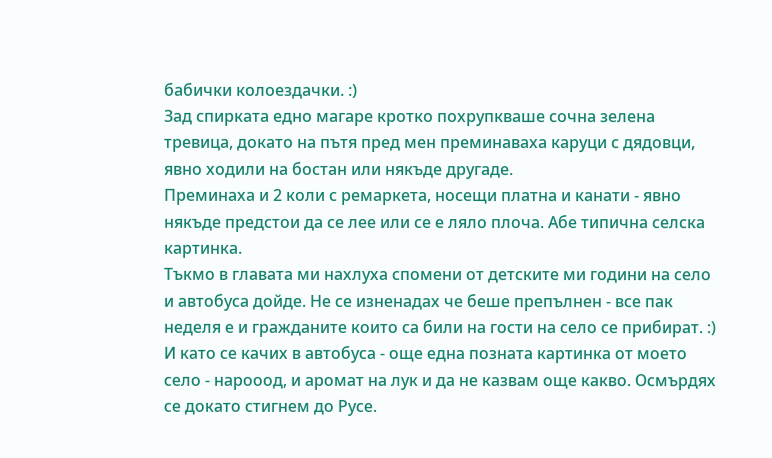бабички колоездачки. :)
Зад спирката едно магаре кротко похрупкваше сочна зелена тревица, докато на пътя пред мен преминаваха каруци с дядовци, явно ходили на бостан или някъде другаде.
Преминаха и 2 коли с ремаркета, носещи платна и канати - явно някъде предстои да се лее или се е ляло плоча. Абе типична селска картинка.
Тъкмо в главата ми нахлуха спомени от детските ми години на село и автобуса дойде. Не се изненадах че беше препълнен - все пак неделя е и гражданите които са били на гости на село се прибират. :)
И като се качих в автобуса - още една позната картинка от моето село - нарооод, и аромат на лук и да не казвам още какво. Осмърдях се докато стигнем до Русе.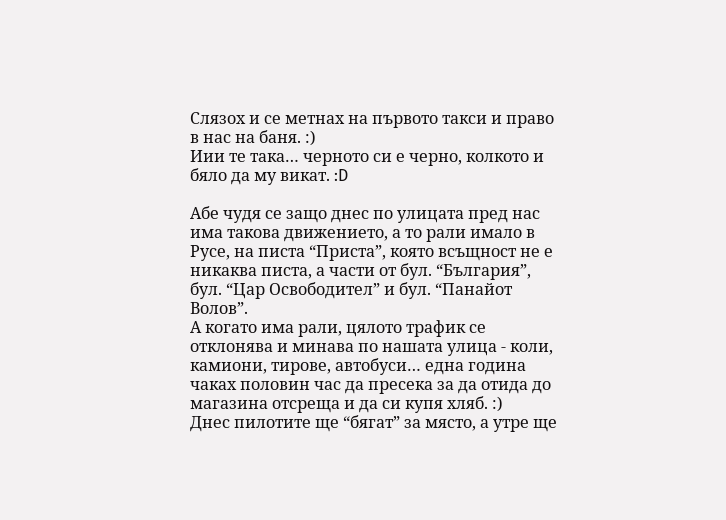Слязох и се метнах на първото такси и право в нас на баня. :)
Иии те така… черното си е черно, колкото и бяло да му викат. :D

Абе чудя се защо днес по улицата пред нас има такова движението, а то рали имало в Русе, на писта “Приста”, която всъщност не е никаква писта, а части от бул. “България”, бул. “Цар Освободител” и бул. “Панайот Волов”.
А когато има рали, цялото трафик се отклонява и минава по нашата улица - коли, камиони, тирове, автобуси… една година чаках половин час да пресека за да отида до магазина отсреща и да си купя хляб. :)
Днес пилотите ще “бягат” за място, а утре ще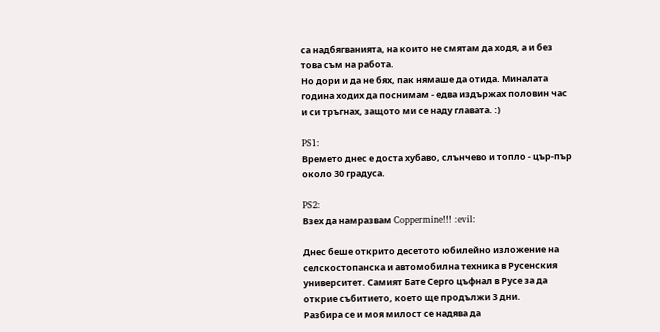са надбягванията, на които не смятам да ходя, а и без това съм на работа.
Но дори и да не бях, пак нямаше да отида. Миналата година ходих да поснимам - едва издържах половин час и си тръгнах, защото ми се наду главата. :)

PS1:
Времето днес е доста хубаво, слънчево и топло - цър-пър около 30 градуса.

PS2:
Взех да намразвам Coppermine!!! :evil:

Днес беше открито десетото юбилейно изложение на селскостопанска и автомобилна техника в Русенския университет. Самият Бате Серго цъфнал в Русе за да открие събитието, което ще продължи 3 дни.
Разбира се и моя милост се надява да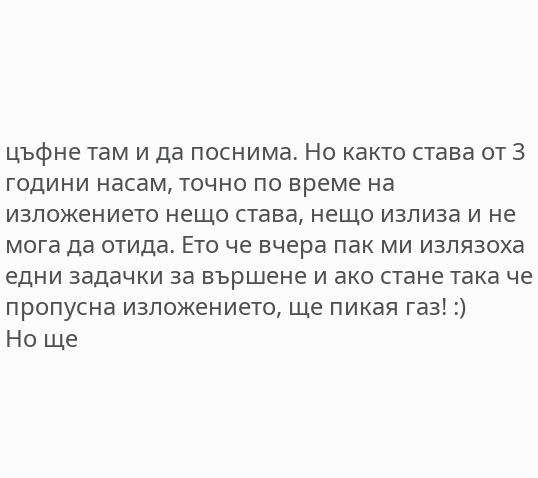цъфне там и да поснима. Но както става от 3 години насам, точно по време на изложението нещо става, нещо излиза и не мога да отида. Ето че вчера пак ми излязоха едни задачки за вършене и ако стане така че пропусна изложението, ще пикая газ! :)
Но ще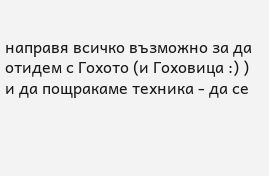направя всичко възможно за да отидем с Гохото (и Гоховица :) ) и да пощракаме техника - да се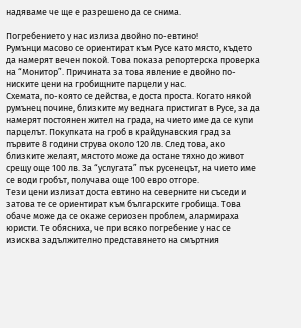надяваме че ще е разрешено да се снима.

Погребението у нас излиза двойно по-евтино!
Румънци масово се ориентират към Русе като място, където да намерят вечен покой. Това показа репортерска проверка на “Монитор”. Причината за това явление е двойно по-ниските цени на гробищните парцели у нас.
Схемата, по-която се действа, е доста проста. Когато някой румънец почине, близките му веднага пристигат в Русе, за да намерят постоянен жител на града, на чието име да се купи парцелът. Покупката на гроб в крайдунавския град за първите 8 години струва около 120 лв. След това, ако близките желаят, мястото може да остане тяхно до живот срещу още 100 лв. За “услугата” пък русенецът, на чието име се води гробът, получава още 100 евро отгоре.
Тези цени излизат доста евтино на северните ни съседи и затова те се ориентират към българските гробища. Това обаче може да се окаже сериозен проблем, алармираха юристи. Те обясниха, че при всяко погребение у нас се изисква задължително представянето на смъртния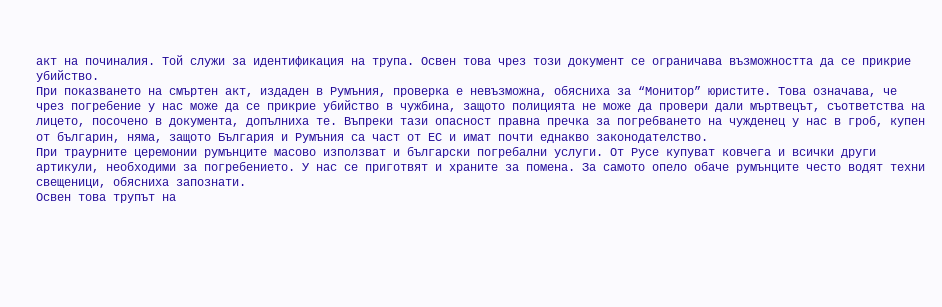акт на починалия. Той служи за идентификация на трупа. Освен това чрез този документ се ограничава възможността да се прикрие убийство.
При показването на смъртен акт, издаден в Румъния, проверка е невъзможна, обясниха за “Монитор” юристите. Това означава, че чрез погребение у нас може да се прикрие убийство в чужбина, защото полицията не може да провери дали мъртвецът, съответства на лицето, посочено в документа, допълниха те. Въпреки тази опасност правна пречка за погребването на чужденец у нас в гроб, купен от българин, няма, защото България и Румъния са част от ЕС и имат почти еднакво законодателство.
При траурните церемонии румънците масово използват и български погребални услуги. От Русе купуват ковчега и всички други артикули, необходими за погребението. У нас се приготвят и храните за помена. За самото опело обаче румънците често водят техни свещеници, обясниха запознати.
Освен това трупът на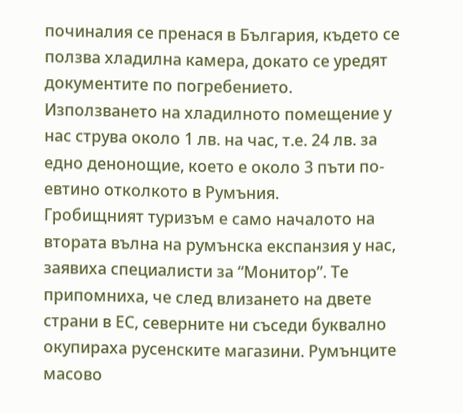починалия се пренася в България, където се ползва хладилна камера, докато се уредят документите по погребението. Използването на хладилното помещение у нас струва около 1 лв. на час, т.е. 24 лв. за едно денонощие, което е около 3 пъти по-евтино отколкото в Румъния.
Гробищният туризъм е само началото на втората вълна на румънска експанзия у нас, заявиха специалисти за “Монитор”. Те припомниха, че след влизането на двете страни в ЕС, северните ни съседи буквално окупираха русенските магазини. Румънците масово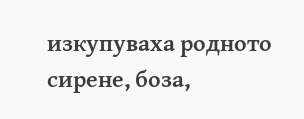изкупуваха родното сирене, боза,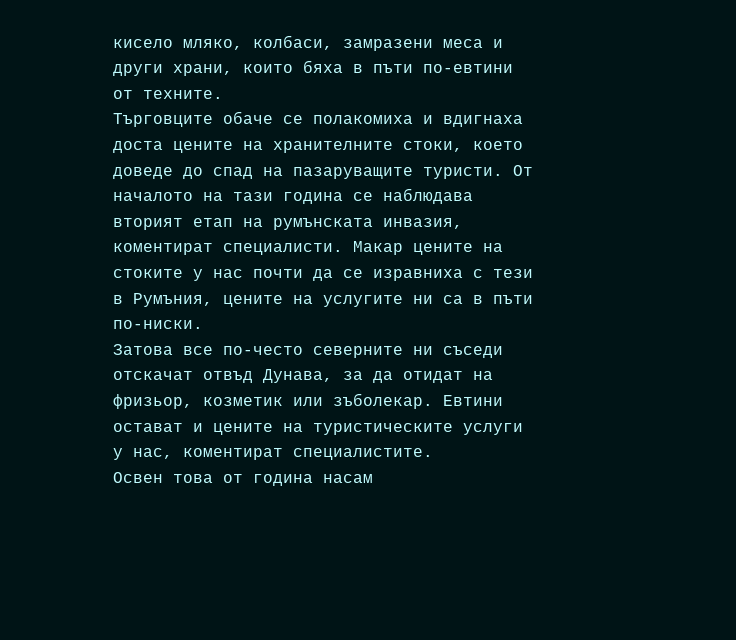кисело мляко, колбаси, замразени меса и други храни, които бяха в пъти по-евтини от техните.
Търговците обаче се полакомиха и вдигнаха доста цените на хранителните стоки, което доведе до спад на пазаруващите туристи. От началото на тази година се наблюдава вторият етап на румънската инвазия, коментират специалисти. Макар цените на стоките у нас почти да се изравниха с тези в Румъния, цените на услугите ни са в пъти по-ниски.
Затова все по-често северните ни съседи отскачат отвъд Дунава, за да отидат на фризьор, козметик или зъболекар. Евтини остават и цените на туристическите услуги у нас, коментират специалистите.
Освен това от година насам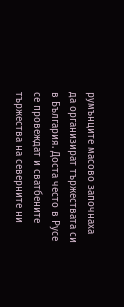румънците масово започнаха да организират тържествата си в България. Доста често в Русе се провеждат и сватбените тържества на северните ни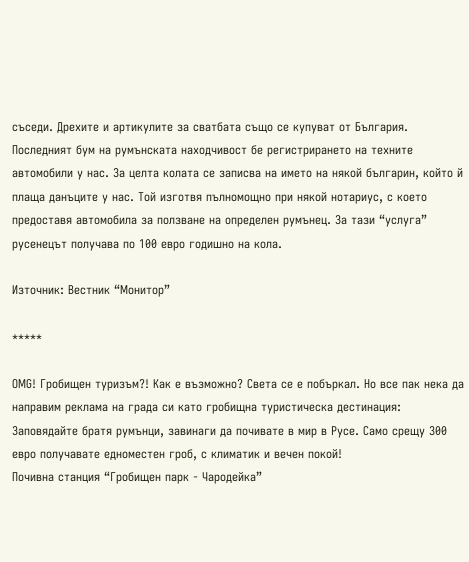съседи. Дрехите и артикулите за сватбата също се купуват от България.
Последният бум на румънската находчивост бе регистрирането на техните автомобили у нас. За целта колата се записва на името на някой българин, който й плаща данъците у нас. Той изготвя пълномощно при някой нотариус, с което предоставя автомобила за ползване на определен румънец. За тази “услуга” русенецът получава по 100 евро годишно на кола.

Източник: Вестник “Монитор”

*****

OMG! Гробищен туризъм?! Как е възможно? Света се е побъркал. Но все пак нека да направим реклама на града си като гробищна туристическа дестинация:
Заповядайте братя румънци, завинаги да почивате в мир в Русе. Само срещу 300 евро получавате едноместен гроб, с климатик и вечен покой!
Почивна станция “Гробищен парк - Чародейка”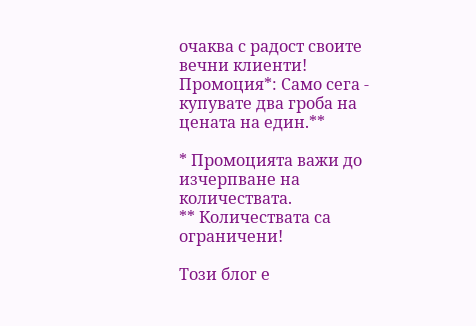очаква с радост своите вечни клиенти!
Промоция*: Само сега - купувате два гроба на цената на един.**

* Промоцията важи до изчерпване на количествата.
** Количествата са ограничени!

Този блог е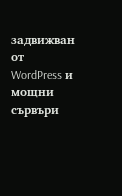задвижван от WordPress и мощни сървъри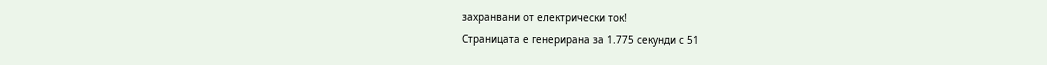захранвани от електрически ток!
Страницата е генерирана за 1.775 секунди с 51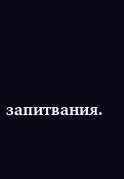запитвания.